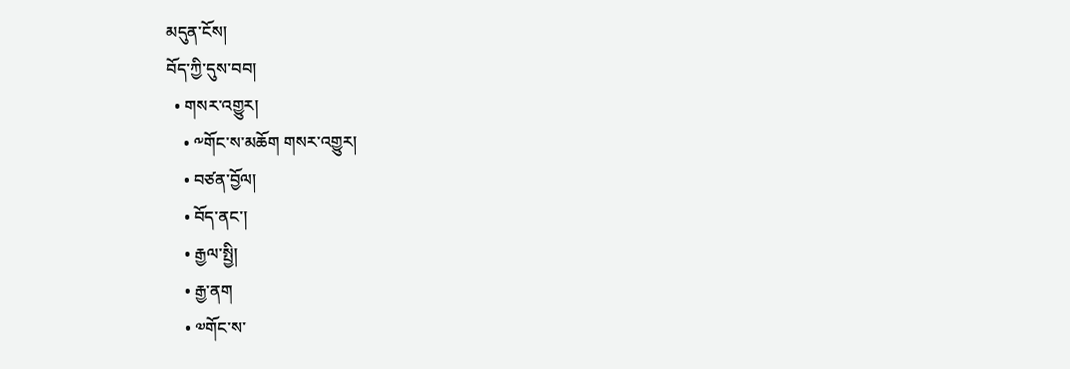མདུན་ངོས།
བོད་ཀྱི་དུས་བབ།
  • གསར་འགྱུར།
    • ༸གོང་ས་མཆོག གསར་འགྱུར།
    • བཙན་བྱོལ།
    • བོད་ནང་།
    • རྒྱལ་སྤྱི།
    • རྒྱ་ནག
    • ༧གོང་ས་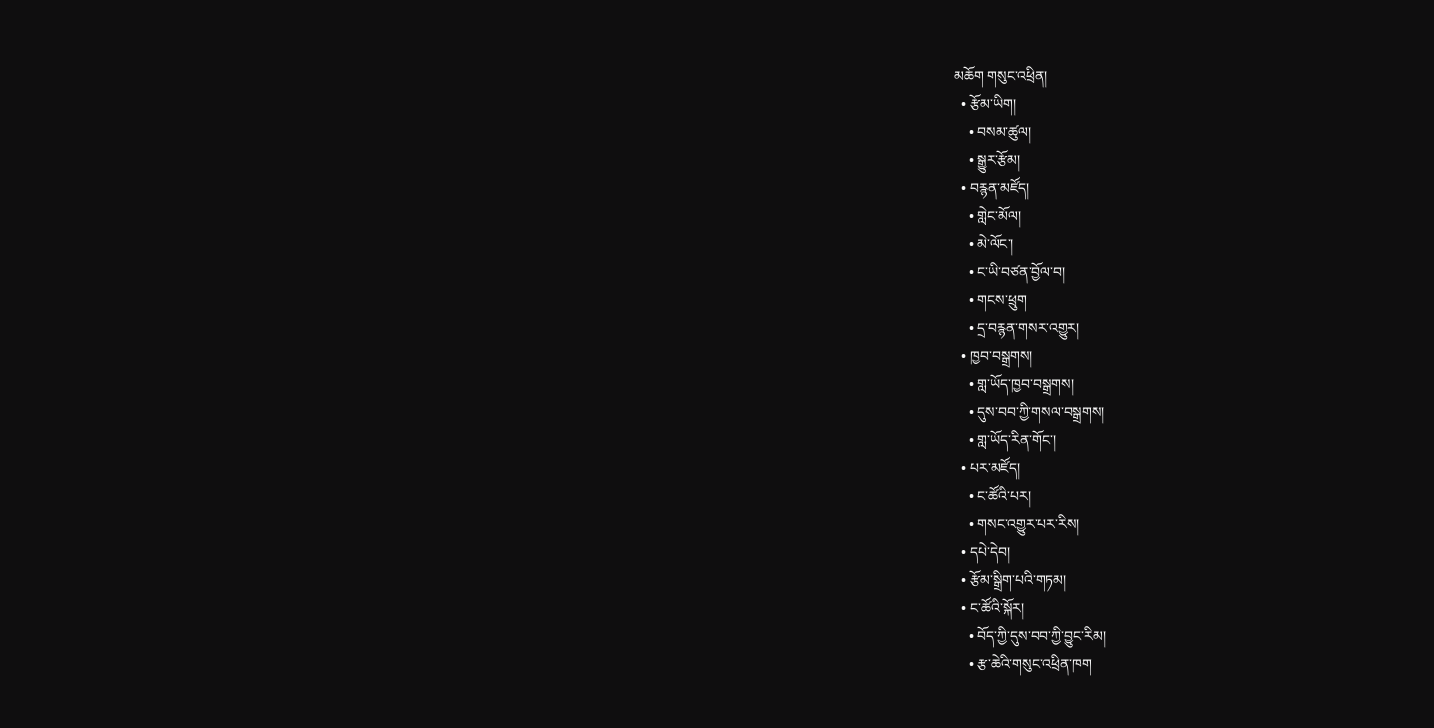མཆོག གསུང་འཕྲིན།
  • རྩོམ་ཡིག།
    • བསམ་ཚུལ།
    • སྒྱུར་རྩོམ།
  • བརྙན་མཛོད།
    • གླེང་མོལ།
    • མེ་ལོང་།
    • ང་ཡི་བཙན་བྱོལ་བ།
    • གངས་ཕྲུག
    • དྲ་བརྙན་གསར་འགྱུར།
  • ཁྱབ་བསྒྲགས།
    • གླ་ཡོད་ཁྱབ་བསྒྲགས།
    • དུས་བབ་ཀྱི་གསལ་བསྒྲགས།
    • གླ་ཡོད་རིན་གོང་།
  • པར་མཛོད།
    • ང་ཚོའི་པར།
    • གསང་འགྱུར་པར་རིས།
  • དཔེ་དེབ།
  • རྩོམ་སྒྲིག་པའི་གཏམ།
  • ང་ཚོའི་སྐོར།
    • བོད་ཀྱི་དུས་བབ་ཀྱི་བྱུང་རིམ།
    • རྩ་ཆེའི་གསུང་འཕྲིན་ཁག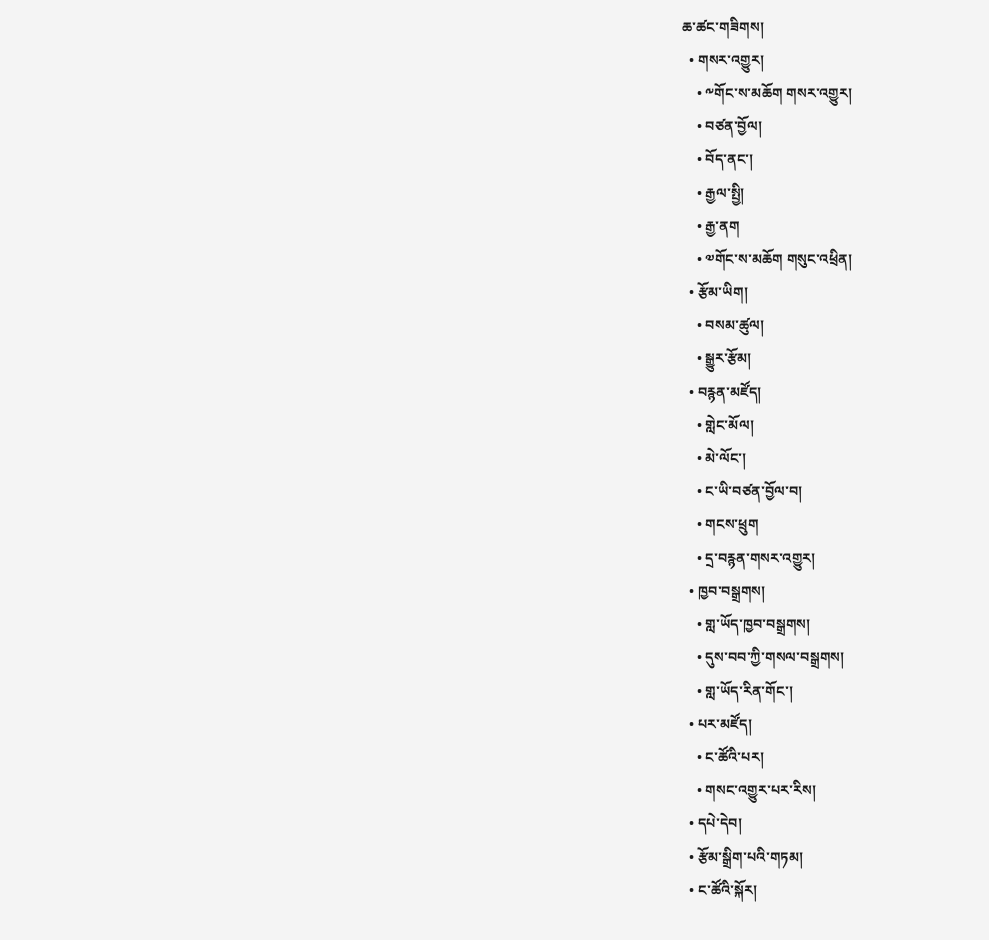ཆ་ཚང་གཟིགས།
  • གསར་འགྱུར།
    • ༸གོང་ས་མཆོག གསར་འགྱུར།
    • བཙན་བྱོལ།
    • བོད་ནང་།
    • རྒྱལ་སྤྱི།
    • རྒྱ་ནག
    • ༧གོང་ས་མཆོག གསུང་འཕྲིན།
  • རྩོམ་ཡིག།
    • བསམ་ཚུལ།
    • སྒྱུར་རྩོམ།
  • བརྙན་མཛོད།
    • གླེང་མོལ།
    • མེ་ལོང་།
    • ང་ཡི་བཙན་བྱོལ་བ།
    • གངས་ཕྲུག
    • དྲ་བརྙན་གསར་འགྱུར།
  • ཁྱབ་བསྒྲགས།
    • གླ་ཡོད་ཁྱབ་བསྒྲགས།
    • དུས་བབ་ཀྱི་གསལ་བསྒྲགས།
    • གླ་ཡོད་རིན་གོང་།
  • པར་མཛོད།
    • ང་ཚོའི་པར།
    • གསང་འགྱུར་པར་རིས།
  • དཔེ་དེབ།
  • རྩོམ་སྒྲིག་པའི་གཏམ།
  • ང་ཚོའི་སྐོར།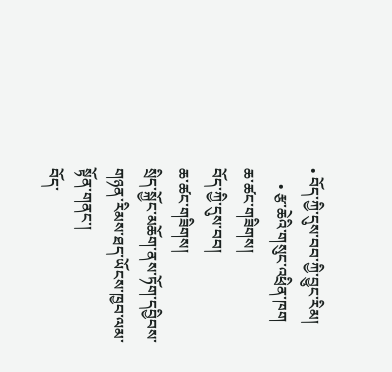• བོད་ཀྱི་དུས་བབ་ཀྱི་བྱུང་རིམ།
    • རྩ་ཆེའི་གསུང་འཕྲིན་ཁག
ཆ་ཚང་གཟིགས།
བོད་ཀྱི་དུས་བབ།
ཆ་ཚང་གཟིགས།
སྲིད་སྐྱོང་མཆོག་ནས་ཏོག་དབྱིབས་གཉན་རིམས་ཐད་ཡོངས་ཁྱབ་ལམ་སྟོན་གནང་།
བོད་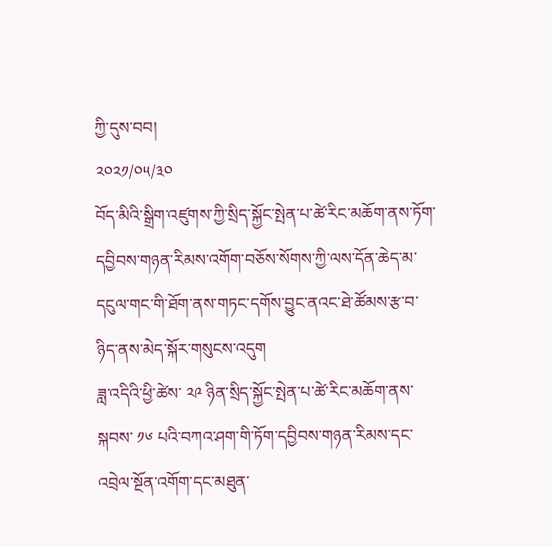ཀྱི་དུས་བབ།
༢༠༢༡/༠༥/༣༠
བོད་མིའི་སྒྲིག་འཛུགས་ཀྱི་སྲིད་སྐྱོང་སྤེན་པ་ཚེ་རིང་མཆོག་ནས་ཏོག་དབྱིབས་གཉན་རིམས་འགོག་བཅོས་སོགས་ཀྱི་ལས་དོན་ཆེད་མ་དངུལ་གང་གི་ཐོག་ནས་གཏང་དགོས་བྱུང་ནའང་ཐེ་ཚོམས་རྩ་བ་ཉིད་ནས་མེད་སྐོར་གསུངས་འདུག
ཟླ་འདིའི་ཕྱི་ཚེས་ ༢༩ ཉིན་སྲིད་སྐྱོང་སྤེན་པ་ཚེ་རིང་མཆོག་ནས་སྐབས་ ༡༦ པའི་བཀའ་ཤག་གི་ཏོག་དབྱིབས་གཉན་རིམས་དང་འབྲེལ་སྔོན་འགོག་དང་མཐུན་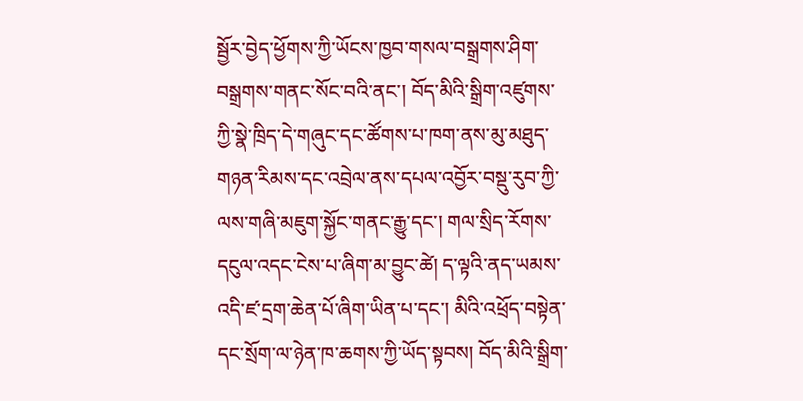སྦྱོར་བྱེད་ཕྱོགས་ཀྱི་ཡོངས་ཁྱབ་གསལ་བསྒྲགས་ཤིག་བསྒྲགས་གནང་སོང་བའི་ནང་། བོད་མིའི་སྒྲིག་འཛུགས་ཀྱི་སྣེ་ཁྲིད་དེ་གཞུང་དང་ཚོགས་པ་ཁག་ནས་མུ་མཐུད་གཉན་རིམས་དང་འབྲེལ་ནས་དཔལ་འབྱོར་བསྡུ་རུབ་ཀྱི་ལས་གཞི་མཇུག་སྐྱོང་གནང་རྒྱུ་དང་། གལ་སྲིད་རོགས་དངུལ་འདང་ངེས་པ་ཞིག་མ་བྱུང་ཚེ། ད་ལྟའི་ནད་ཡམས་འདི་ཛ་དྲག་ཆེན་པོ་ཞིག་ཡིན་པ་དང་། མིའི་འཕྲོད་བསྟེན་དང་སྲོག་ལ་ཉེན་ཁ་ཆགས་ཀྱི་ཡོད་སྟབས། བོད་མིའི་སྒྲིག་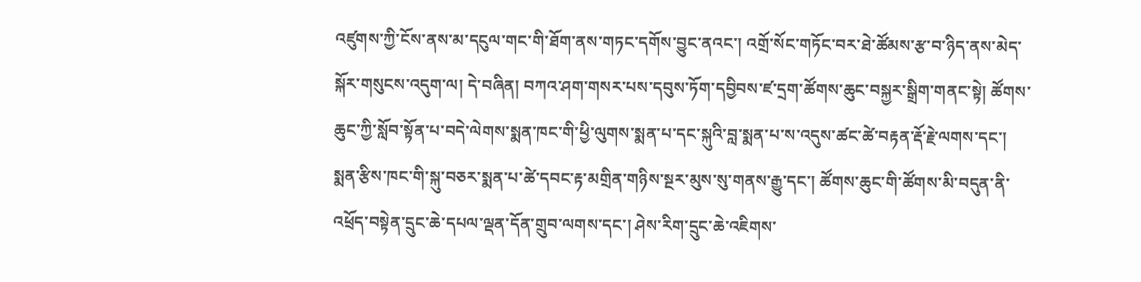འཛུགས་ཀྱི་ངོས་ནས་མ་དངུལ་གང་གི་ཐོག་ནས་གཏང་དགོས་བྱུང་ནའང་། འགྲོ་སོང་གཏོང་བར་ཐེ་ཚོམས་རྩ་བ་ཉིད་ནས་མེད་སྐོར་གསུངས་འདུག་ལ། དེ་བཞིན། བཀའ་ཤག་གསར་པས་དབུས་ཏོག་དབྱིབས་ཛ་དྲག་ཚོགས་ཆུང་བསྐྱར་སྒྲིག་གནང་སྟེ། ཚོགས་ཆུང་ཀྱི་སློབ་སྟོན་པ་བདེ་ལེགས་སྨན་ཁང་གི་ཕྱི་ལུགས་སྨན་པ་དང་སྐུའི་བླ་སྨན་པ་ས་འདུས་ཚང་ཚེ་བརྟན་རྡོ་རྗེ་ལགས་དང་། སྨན་རྩིས་ཁང་གི་སྐུ་བཅར་སྨན་པ་ཚེ་དབང་རྟ་མགྲིན་གཉིས་སྔར་མུས་སུ་གནས་རྒྱུ་དང་། ཚོགས་ཆུང་གི་ཚོགས་མི་བདུན་ནི་འཕྲོད་བསྟེན་དྲུང་ཆེ་དཔལ་ལྡན་དོན་གྲུབ་ལགས་དང་། ཤེས་རིག་དྲུང་ཆེ་འཇིགས་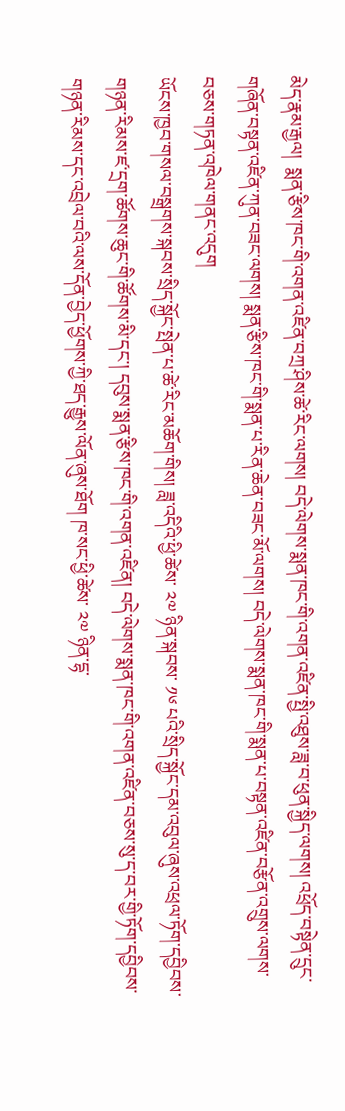མེད་རྣམ་རྒྱལ།  སྨན་རྩིས་ཁང་གི་འགན་འཛིན་བཀྲ་ཤིས་ཚེ་རིང་ལགས། བདེ་ལེགས་སྨན་ཁང་གི་འགན་འཛིན་སྤྱི་འཐུས་ཟླ་བ་ཕུན་སྐྱིད་ལགས། འཕྲོད་བསྟེན་དྲུང་གཞོན་བསྟན་འཛིན་ཀུན་བཟང་ལགས། སྨན་རྩིས་ཁང་གི་སྨན་པ་རིན་ཆེན་བཟང་མོ་ལགས། བདེ་ལེགས་སྨན་ཁང་གི་སྨན་པ་བསྟན་འཛིན་བརྩོན་འགྲུས་ལགས་བཅས་གཏན་འཁེལ་གནང་འདུག
ཡོངས་ཁྱབ་གསལ་བསྒྲགས་སྐབས་སྲིད་སྐྱོང་སྤེན་པ་ཚེ་རིང་མཆོག་གིས། ཟླ་འདིའི་ཕྱི་ཚེས་ ༢༧ ཉིན་སྐབས་ ༡༦ པའི་སྲིད་སྐྱོང་དམ་འབུལ་ཞུས་འཕྲལ་ཏོག་དབྱིབས་གཉན་རིམས་ཛ་དྲག་ཚོགས་ཆུང་གི་ཚོགས་མི་དང་། དབུས་སྨན་རྩིས་ཁང་གི་འགན་འཛིན། བདེ་ལེགས་སྨན་ཁང་གི་འགན་འཛིན་བཅས་སུ་ད་བར་གྱི་ཏོག་དབྱིབས་གཉན་རིམས་དང་འབྲེལ་བའི་ལས་དོན་བྱེད་ཕྱོགས་ཀྱི་ཐད་རྒྱུས་ལོན་ཞུས་ཐོག ཁ་སང་ཕྱི་ཚེས་ ༢༧ ཉིན་དྷ་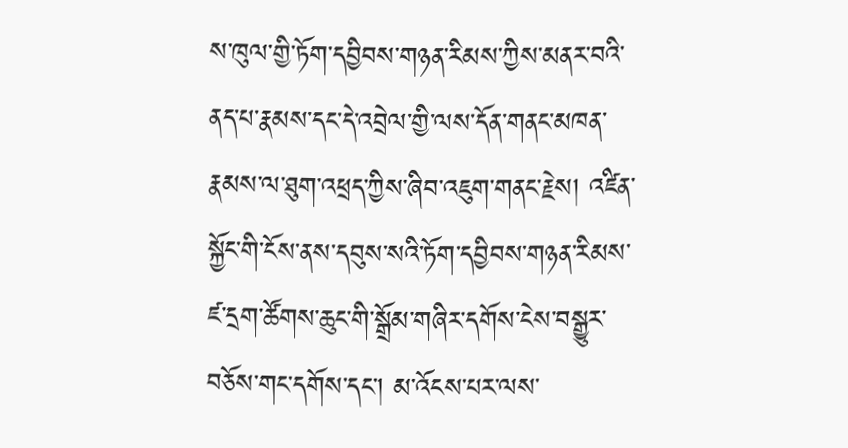ས་ཁུལ་གྱི་ཏོག་དབྱིབས་གཉན་རིམས་ཀྱིས་མནར་བའི་ནད་པ་རྣམས་དང་དེ་འབྲེལ་གྱི་ལས་དོན་གནང་མཁན་རྣམས་ལ་ཐུག་འཕྲད་ཀྱིས་ཞིབ་འཇུག་གནང་རྗེས། འཛིན་སྐྱོང་གི་ངོས་ནས་དབུས་སའི་ཏོག་དབྱིབས་གཉན་རིམས་ཛ་དྲག་ཚོགས་ཆུང་གི་སྒྲོམ་གཞིར་དགོས་ངེས་བསྒྱུར་བཅོས་གང་དགོས་དང་། མ་འོངས་པར་ལས་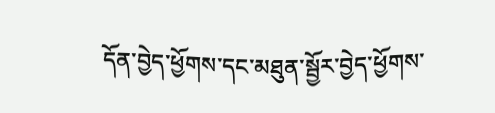དོན་བྱེད་ཕྱོགས་དང་མཐུན་སྦྱོར་བྱེད་ཕྱོགས་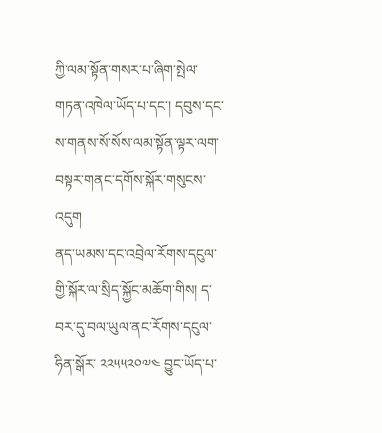ཀྱི་ལམ་སྟོན་གསར་པ་ཞིག་སྤེལ་གཏན་འཁེལ་ཡོད་པ་དང་། དབུས་དང་ས་གནས་སོ་སོས་ལམ་སྟོན་ལྟར་ལག་བསྟར་གནང་དགོས་སྐོར་གསུངས་འདུག
ནད་ཡམས་དང་འབྲེལ་རོགས་དངུལ་གྱི་སྐོར་ལ་སྲིད་སྐྱོང་མཆོག་གིས། ད་བར་དུ་བལ་ཡུལ་ནང་རོགས་དངུལ་ཧིན་སྒོར་ ༢༢༥༥༢༠༧༤ བྱུང་ཡོད་པ་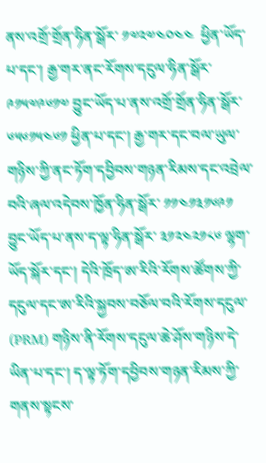ནས་འགྲོ་གྲོན་ཧིན་སྒོར་ ༡༧༢༧༤༠༤༤  ཕྱིན་ཡོད་པ་དང་། རྒྱ་གར་ནང་རོགས་དངུལ་ཧིན་སྒོར་ ༩༡༥༧༩༦༡༧ བྱུང་ཡོད་པ་ནས་འགྲོ་གྲོན་ཧིན་སྒོར་  ༦༥༦༡༥༤༦༡ ཕྱིན་པ་དང་། རྒྱ་གར་དང་བལ་ཡུལ་གཉིས་ཀྱི་ནང་ཏོག་དབྱིབས་གཉན་རིམས་དང་འབྲེལ་བའི་ཞལ་འདེབས་ཁྱོན་ཧིན་སྒོར་ ༡༡༤༡༣༡༦༩༡ བྱུང་ཡོད་པ་ནས་ད་ལྟ་ཧིན་སྒོར་ ༣༡༢༤༢༡༨༦ ལྷག་ཡོད་སྐོར་དང་། དེའི་ཁྲོད་ཨ་རིའི་རོགས་ཚོགས་ཀྱི་དངུལ་དང་ཨ་རིའི་སྐྱབས་བཅོལ་བའི་རོགས་དངུལ་ (PRM) གཉིས་ནི་རོགས་དངུལ་ཆེ་ཤོས་གཉིས་དེ་ཡིན་པ་དང་། ད་ལྟ་ཏོག་དབྱིབས་གཉན་རིམས་ཀྱི་གནས་སྟངས་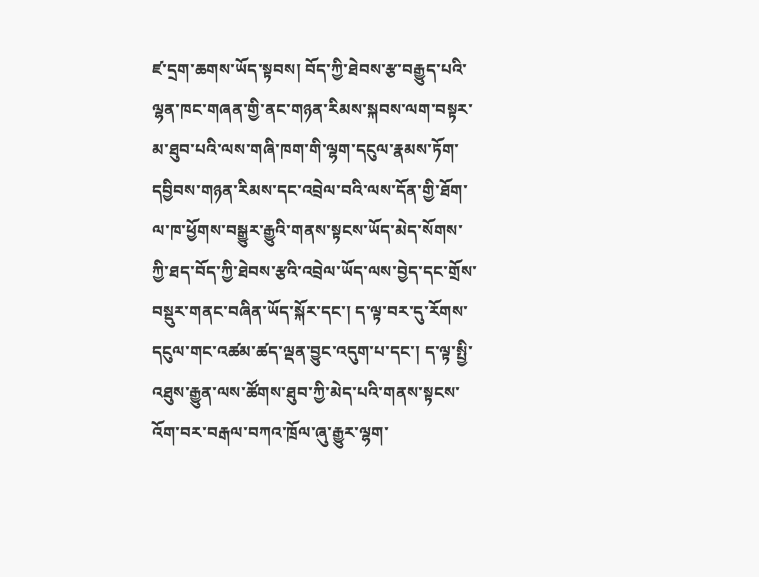ཛ་དྲག་ཆགས་ཡོད་སྟབས། བོད་ཀྱི་ཐེབས་རྩ་བརྒྱུད་པའི་ལྷན་ཁང་གཞན་གྱི་ནང་གཉན་རིམས་སྐབས་ལག་བསྟར་མ་ཐུབ་པའི་ལས་གཞི་ཁག་གི་ལྷག་དངུལ་རྣམས་ཏོག་དབྱིབས་གཉན་རིམས་དང་འབྲེལ་བའི་ལས་དོན་གྱི་ཐོག་ལ་ཁ་ཕྱོགས་བསྒྱུར་རྒྱུའི་གནས་སྟངས་ཡོད་མེད་སོགས་ཀྱི་ཐད་བོད་ཀྱི་ཐེབས་རྩའི་འབྲེལ་ཡོད་ལས་བྱེད་དང་གྲོས་བསྡུར་གནང་བཞིན་ཡོད་སྐོར་དང་། ད་ལྟ་བར་དུ་རོགས་དངུལ་གང་འཚམ་ཚད་ལྡན་བྱུང་འདུག་པ་དང་། ད་ལྟ་སྤྱི་འཐུས་རྒྱུན་ལས་ཚོགས་ཐུབ་ཀྱི་མེད་པའི་གནས་སྟངས་འོག་བར་བརྒལ་བཀའ་ཁྲོལ་ཞུ་རྒྱུར་ལྷག་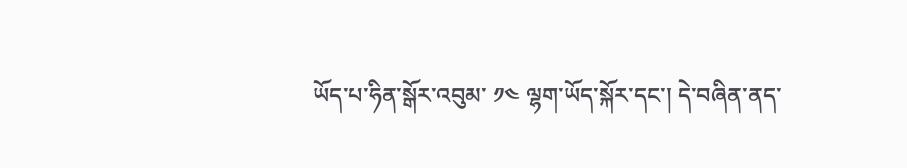ཡོད་པ་ཧིན་སྒོར་འབུམ་ ༡༤ ལྷག་ཡོད་སྐོར་དང་། དེ་བཞིན་ནད་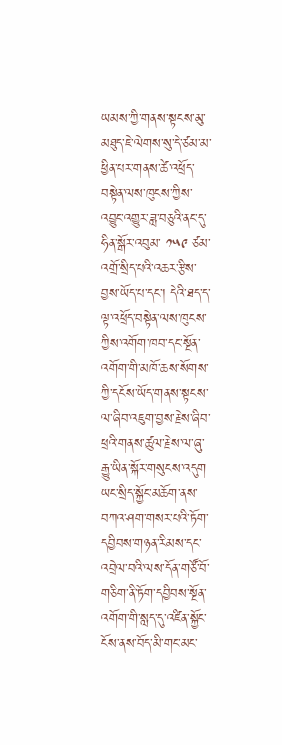ཡམས་ཀྱི་གནས་སྟངས་མུ་མཐུད་ཇེ་ལེགས་སུ་དེ་ཙམ་མ་ཕྱིན་པར་གནས་ཚེ་འཕྲོད་བསྟེན་ལས་ཁུངས་ཀྱིས་འབྱུང་འགྱུར་ཟླ་བཅུའི་ནང་དུ་ཧིན་སྒོར་འབུམ་ ༡༥༩ ཙམ་འགྲོ་སྲིད་པའི་འཆར་རྩིས་བྱས་ཡོད་པ་དང་། དེའི་ཐད་ད་ལྟ་འཕྲོད་བསྟེན་ལས་ཁུངས་ཀྱིས་འགོག་ཁབ་དང་སྔོན་འགོག་གི་མཁོ་ཆས་སོགས་ཀྱི་དངོས་ཡོད་གནས་སྟངས་ལ་ཞིབ་འཇུག་བྱས་རྗེས་ཞིབ་ཕྲའི་གནས་ཚུལ་རྗེས་ལ་ཞུ་རྒྱུ་ཡིན་སྐོར་གསུངས་འདུག
ཡང་སྲིད་སྐྱོང་མཆོག་ནས་བཀའ་ཤག་གསར་པའི་ཏོག་དབྱིབས་གཉན་རིམས་དང་འབྲེལ་བའི་ལས་དོན་གཙོ་བོ་གཅིག་ནི་ཏོག་དབྱིབས་སྔོན་འགོག་གི་སླད་དུ་འཛིན་སྐྱོང་ངོས་ནས་བོད་མི་གང་མང་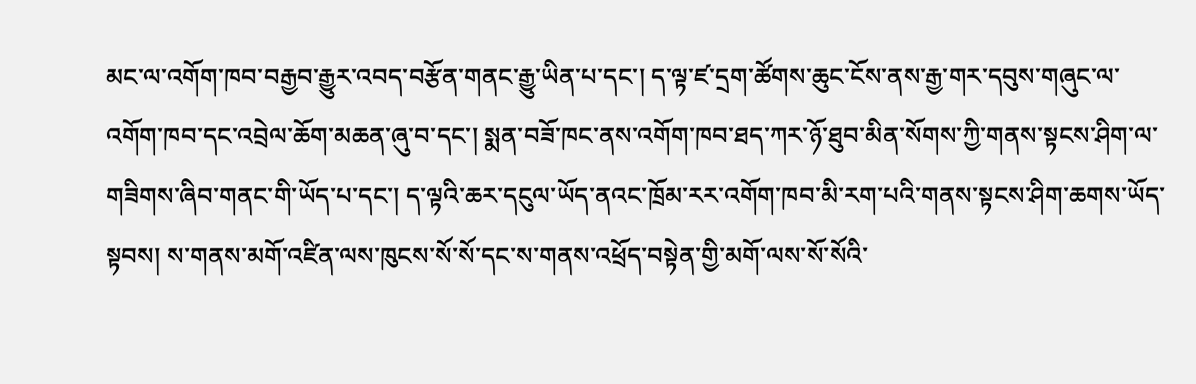མང་ལ་འགོག་ཁབ་བརྒྱབ་རྒྱུར་འབད་བརྩོན་གནང་རྒྱུ་ཡིན་པ་དང་། ད་ལྟ་ཛ་དྲག་ཚོགས་ཆུང་ངོས་ནས་རྒྱ་གར་དབུས་གཞུང་ལ་འགོག་ཁབ་དང་འབྲེལ་ཆོག་མཆན་ཞུ་བ་དང་། སྨན་བཟོ་ཁང་ནས་འགོག་ཁབ་ཐད་ཀར་ཉོ་ཐུབ་མིན་སོགས་ཀྱི་གནས་སྟངས་ཤིག་ལ་གཟིགས་ཞིབ་གནང་གི་ཡོད་པ་དང་། ད་ལྟའི་ཆར་དངུལ་ཡོད་ནའང་ཁྲོམ་རར་འགོག་ཁབ་མི་རག་པའི་གནས་སྟངས་ཤིག་ཆགས་ཡོད་སྟབས། ས་གནས་མགོ་འཛིན་ལས་ཁུངས་སོ་སོ་དང་ས་གནས་འཕྲོད་བསྟེན་གྱི་མགོ་ལས་སོ་སོའི་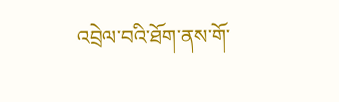འབྲེལ་བའི་ཐོག་ནས་གོ་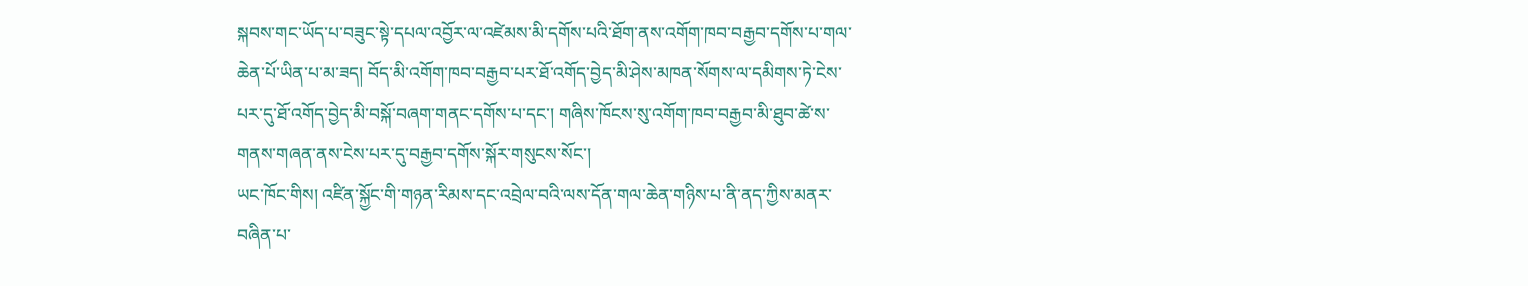སྐབས་གང་ཡོད་པ་བཟུང་སྟེ་དཔལ་འབྱོར་ལ་འཛེམས་མི་དགོས་པའི་ཐོག་ནས་འགོག་ཁབ་བརྒྱབ་དགོས་པ་གལ་ཆེན་པོ་ཡིན་པ་མ་ཟད། བོད་མི་འགོག་ཁབ་བརྒྱབ་པར་ཐོ་འགོད་བྱེད་མི་ཤེས་མཁན་སོགས་ལ་དམིགས་ཏེ་ངེས་པར་དུ་ཐོ་འགོད་བྱེད་མི་བསྐོ་བཞག་གནང་དགོས་པ་དང་། གཞིས་ཁོངས་སུ་འགོག་ཁབ་བརྒྱབ་མི་ཐུབ་ཚེ་ས་གནས་གཞན་ནས་ངེས་པར་དུ་བརྒྱབ་དགོས་སྐོར་གསུངས་སོང་།
ཡང་ཁོང་གིས། འཛིན་སྐྱོང་གི་གཉན་རིམས་དང་འབྲེལ་བའི་ལས་དོན་གལ་ཆེན་གཉིས་པ་ནི་ནད་ཀྱིས་མནར་བཞིན་པ་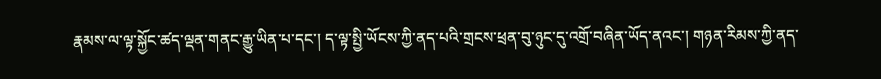རྣམས་ལ་ལྟ་སྐྱོང་ཚད་ལྡན་གནང་རྒྱུ་ཡིན་པ་དང་། ད་ལྟ་སྤྱི་ཡོངས་ཀྱི་ནད་པའི་གྲངས་ཕྲན་བུ་ཉུང་དུ་འགྲོ་བཞིན་ཡོད་ནའང་། གཉན་རིམས་ཀྱི་ནད་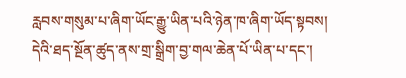རླབས་གསུམ་པ་ཞིག་ཡོང་རྒྱུ་ཡིན་པའི་ཉེན་ཁ་ཞིག་ཡོད་སྟབས། དེའི་ཐད་སྔོན་ཚུད་ནས་གྲ་སྒྲིག་བྱ་གལ་ཆེན་པོ་ཡིན་པ་དང་།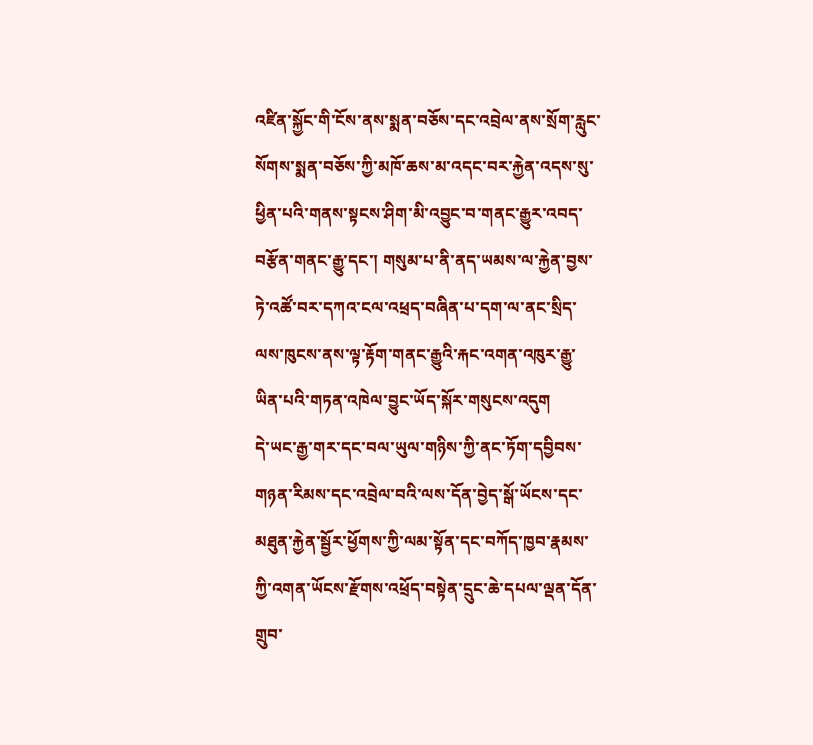འཛིན་སྐྱོང་གི་ངོས་ནས་སྨན་བཅོས་དང་འབྲེལ་ནས་སྲོག་རླུང་སོགས་སྨན་བཅོས་ཀྱི་མཁོ་ཆས་མ་འདང་བར་རྐྱེན་འདས་སུ་ཕྱིན་པའི་གནས་སྟངས་ཤིག་མི་འབྱུང་བ་གནང་རྒྱུར་འབད་བརྩོན་གནང་རྒྱུ་དང་། གསུམ་པ་ནི་ནད་ཡམས་ལ་རྐྱེན་བྱས་ཏེ་འཚོ་བར་དཀའ་ངལ་འཕྲད་བཞིན་པ་དག་ལ་ནང་སྲིད་ལས་ཁུངས་ནས་ལྟ་རྟོག་གནང་རྒྱུའི་རྐང་འགན་འཁུར་རྒྱུ་ཡིན་པའི་གཏན་འཁེལ་བྱུང་ཡོད་སྐོར་གསུངས་འདུག
དེ་ཡང་རྒྱ་གར་དང་བལ་ཡུལ་གཉིས་ཀྱི་ནང་ཏོག་དབྱིབས་གཉན་རིམས་དང་འབྲེལ་བའི་ལས་དོན་བྱེད་སྒོ་ཡོངས་དང་མཐུན་རྐྱེན་སྦྱོར་ཕྱོགས་ཀྱི་ལམ་སྟོན་དང་བཀོད་ཁྱབ་རྣམས་ཀྱི་འགན་ཡོངས་རྫོགས་འཕྲོད་བསྟེན་དྲུང་ཆེ་དཔལ་ལྡན་དོན་གྲུབ་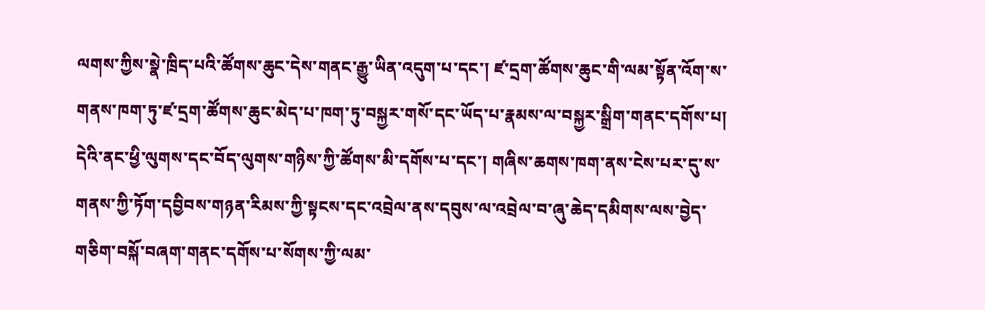ལགས་ཀྱིས་སྣེ་ཁྲིད་པའི་ཚོགས་ཆུང་དེས་གནང་རྒྱུ་ཡིན་འདུག་པ་དང་། ཛ་དྲག་ཚོགས་ཆུང་གི་ལམ་སྟོན་འོག་ས་གནས་ཁག་ཏུ་ཛ་དྲག་ཚོགས་ཆུང་མེད་པ་ཁག་ཏུ་བསྐྱར་གསོ་དང་ཡོད་པ་རྣམས་ལ་བསྐྱར་སྒྲིག་གནང་དགོས་པ། དེའི་ནང་ཕྱི་ལུགས་དང་བོད་ལུགས་གཉིས་ཀྱི་ཚོགས་མི་དགོས་པ་དང་། གཞིས་ཆགས་ཁག་ནས་ངེས་པར་དུ་ས་གནས་ཀྱི་ཏོག་དབྱིབས་གཉན་རིམས་ཀྱི་སྟངས་དང་འབྲེལ་ནས་དབུས་ལ་འབྲེལ་བ་ཞུ་ཆེད་དམིགས་ལས་བྱེད་གཅིག་བསྐོ་བཞག་གནང་དགོས་པ་སོགས་ཀྱི་ལམ་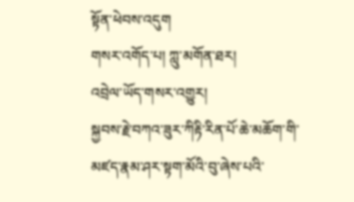སྟོན་ཕེབས་འདུག
གསར་འགོད་པ། ཀླུ་མགོན་ཐར།
འབྲེལ་ཡོད་གསར་འགྱུར།
སྐྱབས་རྗེ་བཀའ་ཟུར་ཀིརྟི་རིན་པོ་ཆེ་མཆོག་གི་མཛད་རྣམ་ཤར་སྟག་མོའི་བུ་ཞེས་པའི་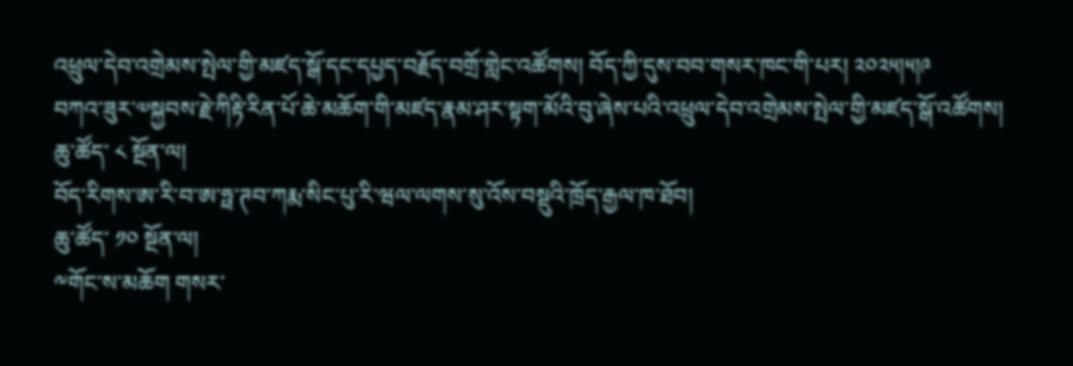འཕྲུལ་དེབ་འགྲེམས་སྤེལ་གྱི་མཛད་སྒོ་དང་དཔྱད་བརྗོད་བགྲོ་གླེང་འཚོགས། བོད་ཀྱི་དུས་བབ་གསར་ཁང་གི་པར། ༢༠༢༥།༥།༩
བཀའ་ཟུར་༧སྐྱབས་རྗེ་ཀིརྟི་རིན་པོ་ཆེ་མཆོག་གི་མཛད་རྣམ་ཤར་སྟག་མོའི་བུ་ཞེས་པའི་འཕྲུལ་དེབ་འགྲེམས་སྤེལ་གྱི་མཛད་སྒོ་འཚོགས།
ཆུ་ཚོད་ ༨ སྔོན་ལ།
བོད་རིགས་ཨ་རི་བ་ཨ་ཧྥ་ཊབ་ཀརྨ་སིང་པུ་རི་ཝལ་ལགས་སུ་འོས་བསྡུའི་ཁྲོད་རྒྱལ་ཁ་ཐོབ།
ཆུ་ཚོད་ ༡༠ སྔོན་ལ།
༸གོང་ས་མཆོག གསར་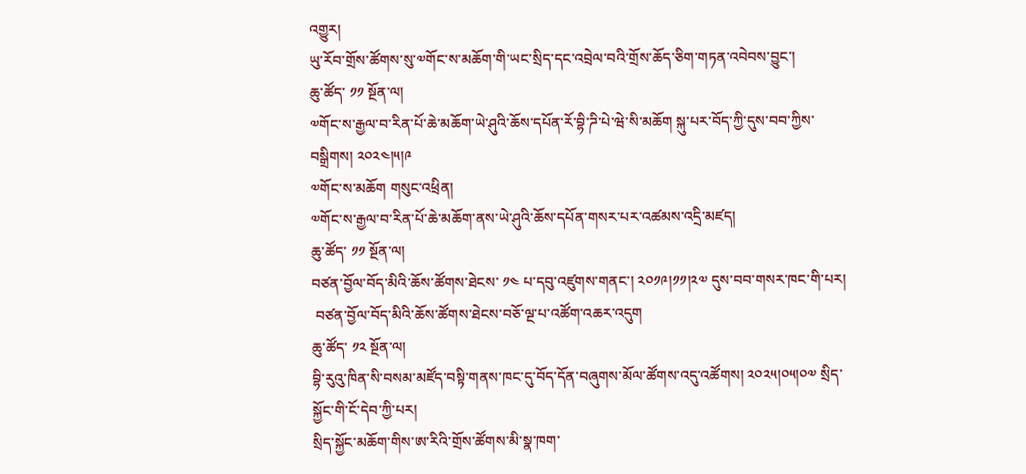འགྱུར།
ཡུ་རོབ་གྲོས་ཚོགས་སུ་༧གོང་ས་མཆོག་གི་ཡང་སྲིད་དང་འབྲེལ་བའི་གྲོས་ཆོད་ཅིག་གཏན་འབེབས་བྱུང་།
ཆུ་ཚོད་ ༡༡ སྔོན་ལ།
༧གོང་ས་རྒྱལ་བ་རིན་པོ་ཆེ་མཆོག་ཡེ་ཤུའི་ཆོས་དཔོན་རོ་བྷི་ཌི་པེ་ཝེ་སི་མཆོག སྐུ་པར་བོད་ཀྱི་དུས་བབ་ཀྱིས་བསྒྲིགས། ༢༠༢༤།༥།༩
༧གོང་ས་མཆོག གསུང་འཕྲིན།
༧གོང་ས་རྒྱལ་བ་རིན་པོ་ཆེ་མཆོག་ནས་ཡེ་ཤུའི་ཆོས་དཔོན་གསར་པར་འཚམས་འདྲི་མཛད།
ཆུ་ཚོད་ ༡༡ སྔོན་ལ།
བཙན་བྱོལ་བོད་མིའི་ཆོས་ཚོགས་ཐེངས་ ༡༤ པ་དབུ་འཛུགས་གནང་། ༢༠༡༩།༡༡།༢༧ དུས་བབ་གསར་ཁང་གི་པར།
 བཙན་བྱོལ་བོད་མིའི་ཆོས་ཚོགས་ཐེངས་བཅོ་ལྔ་པ་འཚོག་འཆར་འདུག
ཆུ་ཚོད་ ༡༢ སྔོན་ལ།
བྷི་རུའུ་ཁིན་སི་བསམ་མཛོད་བསྟི་གནས་ཁང་དུ་བོད་དོན་བཞུགས་མོལ་ཚོགས་འདུ་འཚོགས། ༢༠༢༥།༠༥།༠༧ སྲིད་སྐྱོང་གི་ངོ་དེབ་ཀྱི་པར།
སྲིད་སྐྱོང་མཆོག་གིས་ཨ་རིའི་གྲོས་ཚོགས་མི་སྣ་ཁག་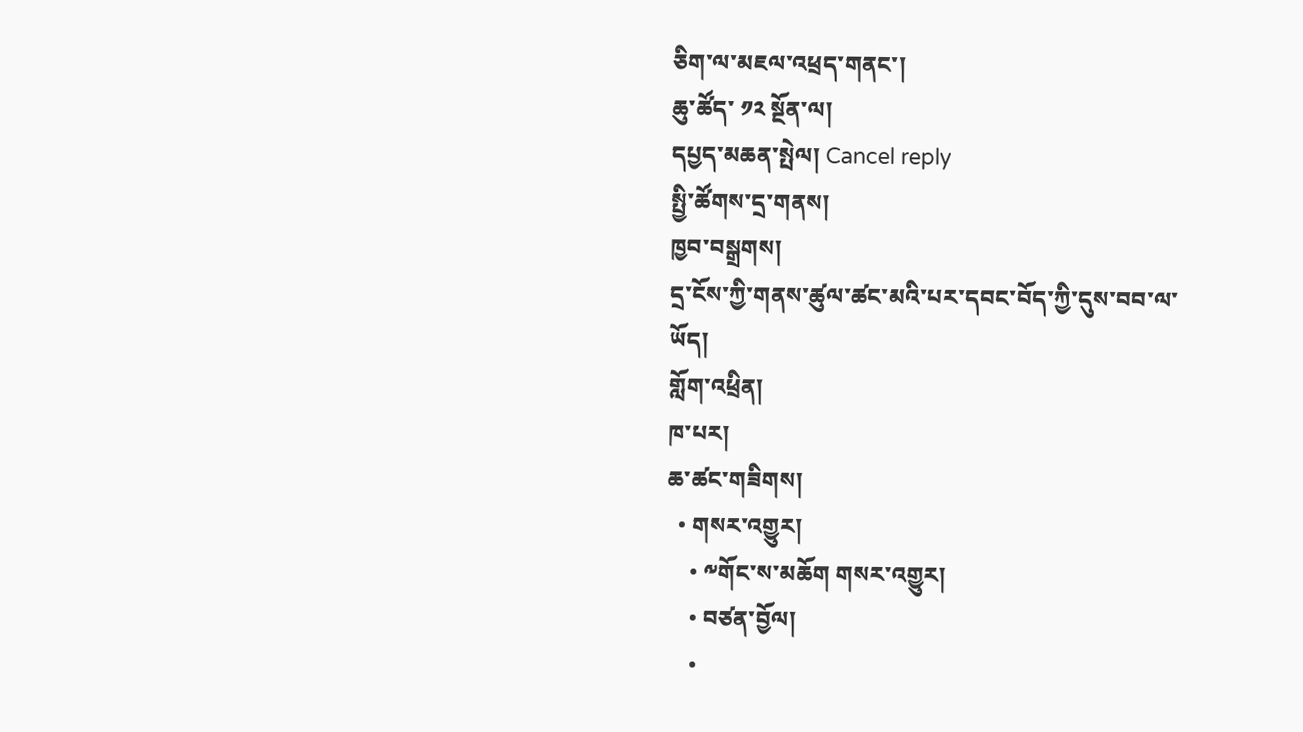ཅིག་ལ་མཇལ་འཕྲད་གནང་།
ཆུ་ཚོད་ ༡༢ སྔོན་ལ།
དཔྱད་མཆན་སྤེལ། Cancel reply
སྤྱི་ཚོགས་དྲ་གནས།
ཁྱབ་བསྒྲགས།
དྲ་ངོས་ཀྱི་གནས་ཚུལ་ཚང་མའི་པར་དབང་བོད་ཀྱི་དུས་བབ་ལ་ཡོད།
གློག་འཕྲིན།
ཁ་པར།
ཆ་ཚང་གཟིགས།
  • གསར་འགྱུར།
    • ༸གོང་ས་མཆོག གསར་འགྱུར།
    • བཙན་བྱོལ།
    •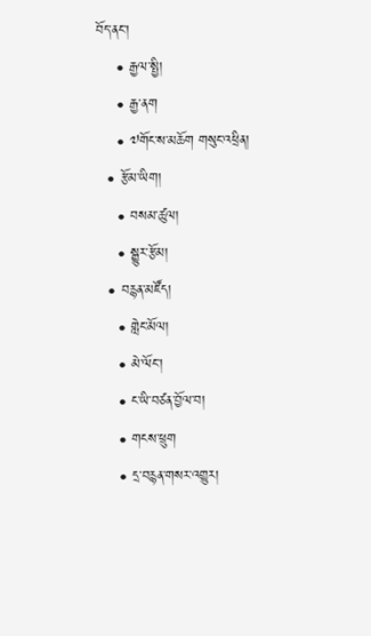བོད་ནང་།
    • རྒྱལ་སྤྱི།
    • རྒྱ་ནག
    • ༧གོང་ས་མཆོག གསུང་འཕྲིན།
  • རྩོམ་ཡིག།
    • བསམ་ཚུལ།
    • སྒྱུར་རྩོམ།
  • བརྙན་མཛོད།
    • གླེང་མོལ།
    • མེ་ལོང་།
    • ང་ཡི་བཙན་བྱོལ་བ།
    • གངས་ཕྲུག
    • དྲ་བརྙན་གསར་འགྱུར།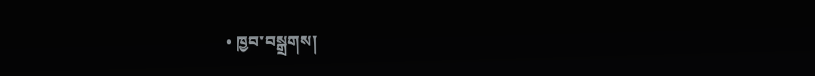• ཁྱབ་བསྒྲགས།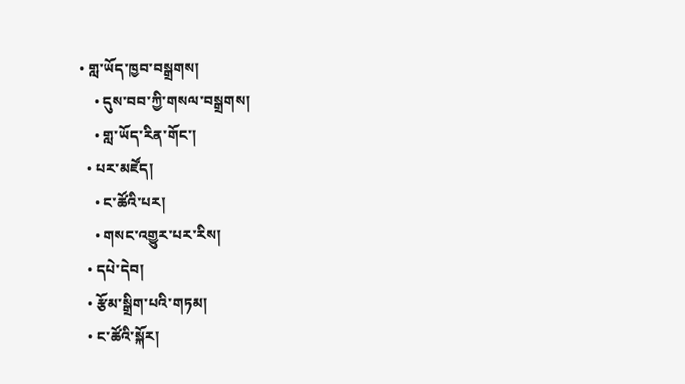• གླ་ཡོད་ཁྱབ་བསྒྲགས།
    • དུས་བབ་ཀྱི་གསལ་བསྒྲགས།
    • གླ་ཡོད་རིན་གོང་།
  • པར་མཛོད།
    • ང་ཚོའི་པར།
    • གསང་འགྱུར་པར་རིས།
  • དཔེ་དེབ།
  • རྩོམ་སྒྲིག་པའི་གཏམ།
  • ང་ཚོའི་སྐོར།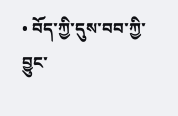• བོད་ཀྱི་དུས་བབ་ཀྱི་བྱུང་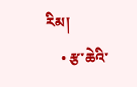རིམ།
    • རྩ་ཆེའི་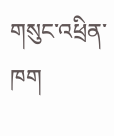གསུང་འཕྲིན་ཁག